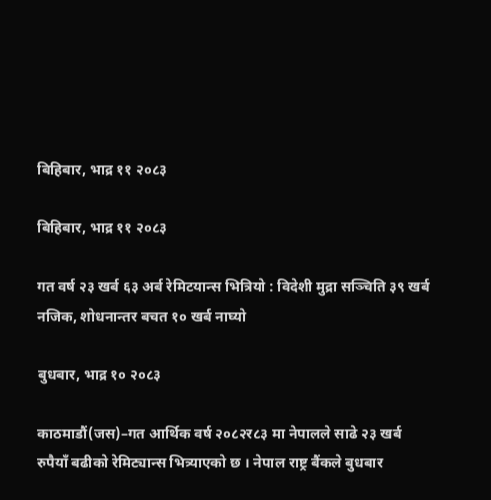बिहिबार, भाद्र ११ २०८३

बिहिबार, भाद्र ११ २०८३

गत वर्ष २३ खर्ब ६३ अर्ब रेमिटयान्स भित्रियो : विदेशी मुद्रा सञ्चिति ३९ खर्ब नजिक, शोधनान्तर बचत १० खर्ब नाघ्यो

बुधबार, भाद्र १० २०८३

काठमाडौं(जस)–गत आर्थिक वर्ष २०८२र८३ मा नेपालले साढे २३ खर्ब रुपैयाँ बढीको रेमिट्यान्स भित्र्याएको छ । नेपाल राष्ट्र बैंकले बुधबार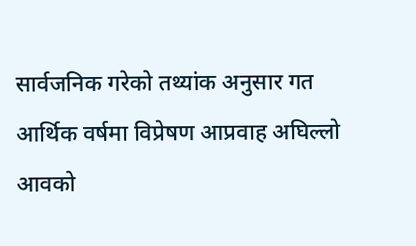सार्वजनिक गरेको तथ्यांक अनुसार गत आर्थिक वर्षमा विप्रेषण आप्रवाह अघिल्लो आवको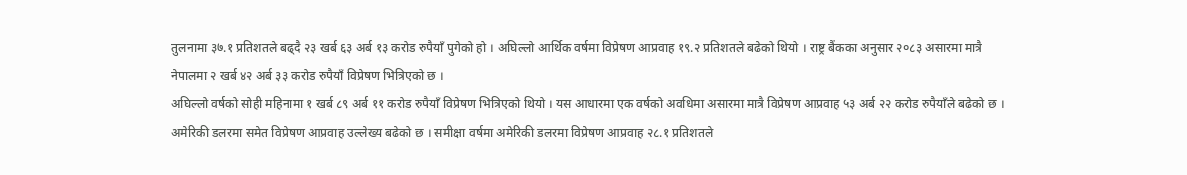तुलनामा ३७.१ प्रतिशतले बढ्दै २३ खर्ब ६३ अर्ब १३ करोड रुपैयाँ पुगेको हो । अघिल्लो आर्थिक वर्षमा विप्रेषण आप्रवाह १९.२ प्रतिशतले बढेको थियो । राष्ट्र बैंकका अनुसार २०८३ असारमा मात्रै नेपालमा २ खर्ब ४२ अर्ब ३३ करोड रुपैयाँ विप्रेषण भित्रिएको छ ।
अघिल्लो वर्षको सोही महिनामा १ खर्ब ८९ अर्ब ११ करोड रुपैयाँ विप्रेषण भित्रिएको थियो । यस आधारमा एक वर्षको अवधिमा असारमा मात्रै विप्रेषण आप्रवाह ५३ अर्ब २२ करोड रुपैयाँले बढेको छ । अमेरिकी डलरमा समेत विप्रेषण आप्रवाह उल्लेख्य बढेको छ । समीक्षा वर्षमा अमेरिकी डलरमा विप्रेषण आप्रवाह २८.१ प्रतिशतले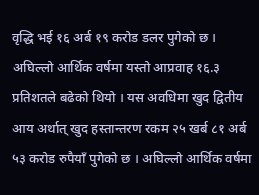वृद्धि भई १६ अर्ब १९ करोड डलर पुगेको छ । अघिल्लो आर्थिक वर्षमा यस्तो आप्रवाह १६.३ प्रतिशतले बढेको थियो । यस अवधिमा खुद द्वितीय आय अर्थात् खुद हस्तान्तरण रकम २५ खर्ब ८१ अर्ब ५३ करोड रुपैयाँ पुगेको छ । अघिल्लो आर्थिक वर्षमा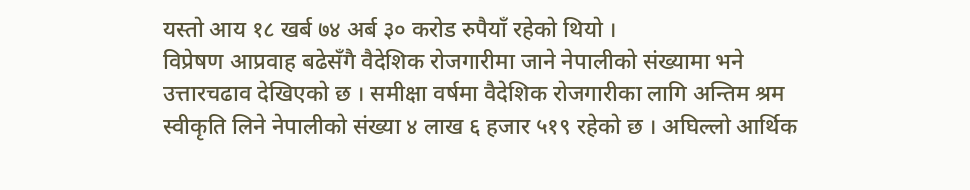यस्तो आय १८ खर्ब ७४ अर्ब ३० करोड रुपैयाँ रहेको थियो ।
विप्रेषण आप्रवाह बढेसँगै वैदेशिक रोजगारीमा जाने नेपालीको संख्यामा भने उत्तारचढाव देखिएको छ । समीक्षा वर्षमा वैदेशिक रोजगारीका लागि अन्तिम श्रम स्वीकृति लिने नेपालीको संख्या ४ लाख ६ हजार ५१९ रहेको छ । अघिल्लो आर्थिक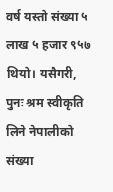वर्ष यस्तो संख्या ५ लाख ५ हजार ९५७ थियो। यसैगरी, पुनः श्रम स्वीकृति लिने नेपालीको संख्या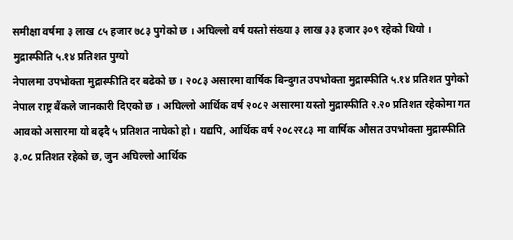समीक्षा वर्षमा ३ लाख ८५ हजार ७८३ पुगेको छ । अघिल्लो वर्ष यस्तो संख्या ३ लाख ३३ हजार ३०९ रहेको थियो ।
मुद्रास्फीति ५.१४ प्रतिशत पुग्यो
नेपालमा उपभोक्ता मुद्रास्फीति दर बढेको छ । २०८३ असारमा वार्षिक बिन्दुगत उपभोक्ता मुद्रास्फीति ५.१४ प्रतिशत पुगेको नेपाल राष्ट्र बैंकले जानकारी दिएको छ । अघिल्लो आर्थिक वर्ष २०८२ असारमा यस्तो मुद्रास्फीति २.२० प्रतिशत रहेकोमा गत आवको असारमा यो बढ्दै ५ प्रतिशत नाघेको हो । यद्यपि, आर्थिक वर्ष २०८२र८३ मा वार्षिक औसत उपभोक्ता मुद्रास्फीति ३.०८ प्रतिशत रहेको छ, जुन अघिल्लो आर्थिक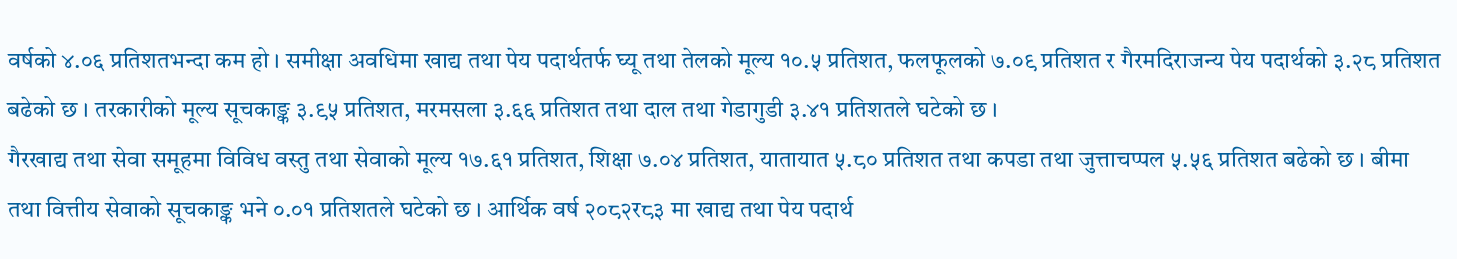वर्षको ४.०६ प्रतिशतभन्दा कम हो । समीक्षा अवधिमा खाद्य तथा पेय पदार्थतर्फ घ्यू तथा तेलको मूल्य १०.५ प्रतिशत, फलफूलको ७.०९ प्रतिशत र गैरमदिराजन्य पेय पदार्थको ३.२८ प्रतिशत बढेको छ । तरकारीको मूल्य सूचकाङ्क ३.९५ प्रतिशत, मरमसला ३.६६ प्रतिशत तथा दाल तथा गेडागुडी ३.४१ प्रतिशतले घटेको छ ।
गैरखाद्य तथा सेवा समूहमा विविध वस्तु तथा सेवाको मूल्य १७.६१ प्रतिशत, शिक्षा ७.०४ प्रतिशत, यातायात ५.८० प्रतिशत तथा कपडा तथा जुत्ताचप्पल ५.५६ प्रतिशत बढेको छ । बीमा तथा वित्तीय सेवाको सूचकाङ्क भने ०.०१ प्रतिशतले घटेको छ । आर्थिक वर्ष २०८२र८३ मा खाद्य तथा पेय पदार्थ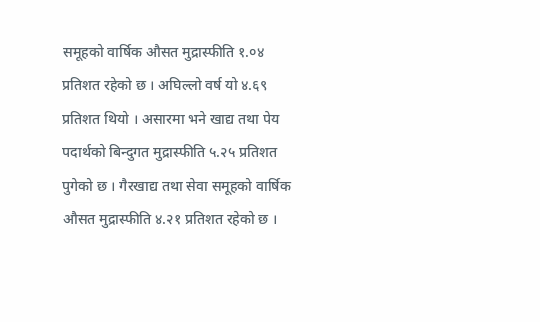समूहको वार्षिक औसत मुद्रास्फीति १.०४ प्रतिशत रहेको छ । अघिल्लो वर्ष यो ४.६९ प्रतिशत थियो । असारमा भने खाद्य तथा पेय पदार्थको बिन्दुगत मुद्रास्फीति ५.२५ प्रतिशत पुगेको छ । गैरखाद्य तथा सेवा समूहको वार्षिक औसत मुद्रास्फीति ४.२१ प्रतिशत रहेको छ ।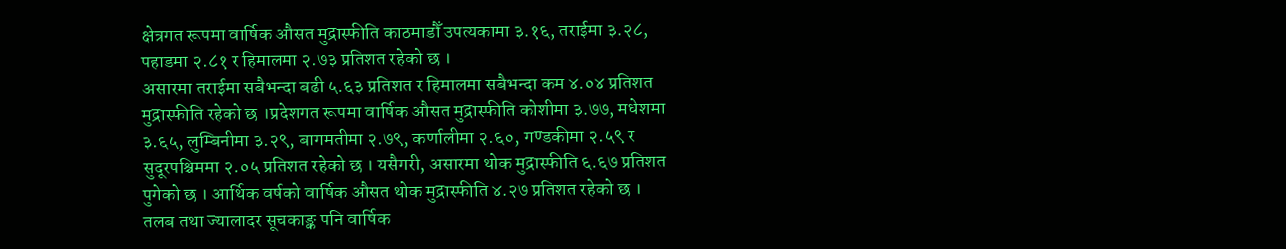क्षेत्रगत रूपमा वार्षिक औसत मुद्रास्फीति काठमाडौँ उपत्यकामा ३.१६, तराईमा ३.२८, पहाडमा २.८१ र हिमालमा २.७३ प्रतिशत रहेको छ ।
असारमा तराईमा सबैभन्दा बढी ५.६३ प्रतिशत र हिमालमा सबैभन्दा कम ४.०४ प्रतिशत मुद्रास्फीति रहेको छ ।प्रदेशगत रूपमा वार्षिक औसत मुद्रास्फीति कोशीमा ३.७७, मधेशमा ३.६५, लुम्बिनीमा ३.२९, बागमतीमा २.७९, कर्णालीमा २.६०, गण्डकीमा २.५९ र सुदूरपश्चिममा २.०५ प्रतिशत रहेको छ । यसैगरी, असारमा थोक मुद्रास्फीति ६.६७ प्रतिशत पुगेको छ । आर्थिक वर्षको वार्षिक औसत थोक मुद्रास्फीति ४.२७ प्रतिशत रहेको छ । तलब तथा ज्यालादर सूचकाङ्क पनि वार्षिक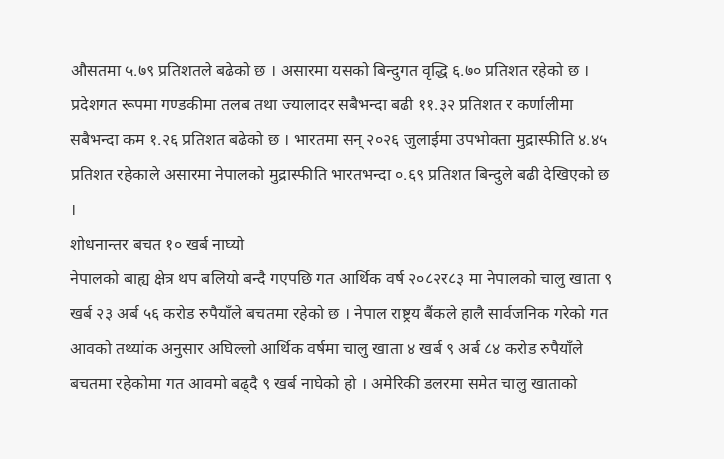औसतमा ५.७९ प्रतिशतले बढेको छ । असारमा यसको बिन्दुगत वृद्धि ६.७० प्रतिशत रहेको छ । प्रदेशगत रूपमा गण्डकीमा तलब तथा ज्यालादर सबैभन्दा बढी ११.३२ प्रतिशत र कर्णालीमा सबैभन्दा कम १.२६ प्रतिशत बढेको छ । भारतमा सन् २०२६ जुलाईमा उपभोक्ता मुद्रास्फीति ४.४५ प्रतिशत रहेकाले असारमा नेपालको मुद्रास्फीति भारतभन्दा ०.६९ प्रतिशत बिन्दुले बढी देखिएको छ ।
शोधनान्तर बचत १० खर्ब नाघ्यो
नेपालको बाह्य क्षेत्र थप बलियो बन्दै गएपछि गत आर्थिक वर्ष २०८२र८३ मा नेपालको चालु खाता ९ खर्ब २३ अर्ब ५६ करोड रुपैयाँले बचतमा रहेको छ । नेपाल राष्ट्रय बैंकले हालै सार्वजनिक गरेको गत आवको तथ्यांक अनुसार अघिल्लो आर्थिक वर्षमा चालु खाता ४ खर्ब ९ अर्ब ८४ करोड रुपैयाँले बचतमा रहेकोमा गत आवमो बढ्दै ९ खर्ब नाघेको हो । अमेरिकी डलरमा समेत चालु खाताको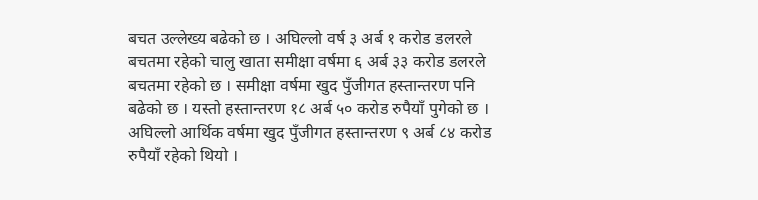बचत उल्लेख्य बढेको छ । अघिल्लो वर्ष ३ अर्ब १ करोड डलरले बचतमा रहेको चालु खाता समीक्षा वर्षमा ६ अर्ब ३३ करोड डलरले बचतमा रहेको छ । समीक्षा वर्षमा खुद पुँजीगत हस्तान्तरण पनि बढेको छ । यस्तो हस्तान्तरण १८ अर्ब ५० करोड रुपैयाँ पुगेको छ । अघिल्लो आर्थिक वर्षमा खुद पुँजीगत हस्तान्तरण ९ अर्ब ८४ करोड रुपैयाँ रहेको थियो ।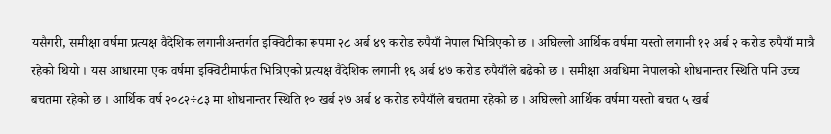यसैगरी, समीक्षा वर्षमा प्रत्यक्ष वैदेशिक लगानीअन्तर्गत इक्विटीका रूपमा २८ अर्ब ४९ करोड रुपैयाँ नेपाल भित्रिएको छ । अघिल्लो आर्थिक वर्षमा यस्तो लगानी १२ अर्ब २ करोड रुपैयाँ मात्रै रहेको थियो । यस आधारमा एक वर्षमा इक्विटीमार्फत भित्रिएको प्रत्यक्ष वैदेशिक लगानी १६ अर्ब ४७ करोड रुपैयाँले बढेको छ । समीक्षा अवधिमा नेपालको शोधनान्तर स्थिति पनि उच्च बचतमा रहेको छ । आर्थिक वर्ष २०८२÷८३ मा शोधनान्तर स्थिति १० खर्ब २७ अर्ब ४ करोड रुपैयाँले बचतमा रहेको छ । अघिल्लो आर्थिक वर्षमा यस्तो बचत ५ खर्ब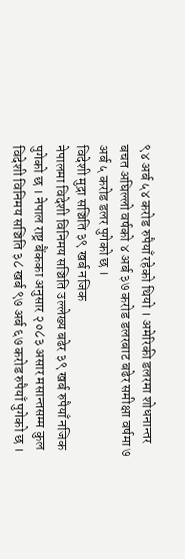९४ अर्ब ५४ करोड रुपैयाँ रहेको थियो । अमेरिकी डलरमा शोधनान्तर बचत अघिल्लो वर्षको ४ अर्ब ३७ करोड डलरबाट बढेर समीक्षा वर्षमा ७ अर्ब ५ करोड डलर पुगेको छ ।
विदेशी मुद्रा सञ्चिति ३९ खर्ब नजिक
नेपालमा विदेशी विनिमय सञ्चिति उल्लेख्य बढेर ३९ खर्ब रुपैयाँ नजिक पुगेको छ । नेपाल राष्ट्र बैंकका अनुसार २०८३ असार मसान्तसम्म कुल विदेशी विनिमय सञ्चिति ३८ खर्ब ९७ अर्ब ६७ करोड रुपैयाँ पुगेको छ ।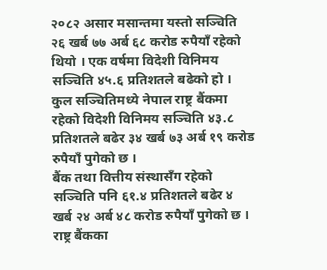२०८२ असार मसान्तमा यस्तो सञ्चिति २६ खर्ब ७७ अर्ब ६८ करोड रुपैयाँ रहेको थियो । एक वर्षमा विदेशी विनिमय सञ्चिति ४५.६ प्रतिशतले बढेको हो । कुल सञ्चितिमध्ये नेपाल राष्ट्र बैंकमा रहेको विदेशी विनिमय सञ्चिति ४३.८ प्रतिशतले बढेर ३४ खर्ब ७३ अर्ब १९ करोड रुपैयाँ पुगेको छ ।
बैंक तथा वित्तीय संस्थासँग रहेको सञ्चिति पनि ६१.४ प्रतिशतले बढेर ४ खर्ब २४ अर्ब ४८ करोड रुपैयाँ पुगेको छ । राष्ट्र बैंकका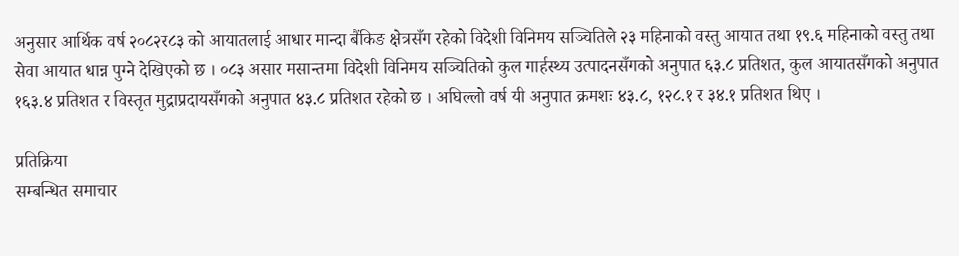अनुसार आर्थिक वर्ष २०८२र८३ को आयातलाई आधार मान्दा बैंकिङ क्षेत्रसँग रहेको विदेशी विनिमय सञ्चितिले २३ महिनाको वस्तु आयात तथा १९.६ महिनाको वस्तु तथा सेवा आयात धान्न पुग्ने देखिएको छ । ०८३ असार मसान्तमा विदेशी विनिमय सञ्चितिको कुल गार्हस्थ्य उत्पादनसँगको अनुपात ६३.८ प्रतिशत, कुल आयातसँगको अनुपात १६३.४ प्रतिशत र विस्तृत मुद्राप्रदायसँगको अनुपात ४३.८ प्रतिशत रहेको छ । अघिल्लो वर्ष यी अनुपात क्रमशः ४३.८, १२८.१ र ३४.१ प्रतिशत थिए ।

प्रतिक्रिया
सम्बन्धित समाचार